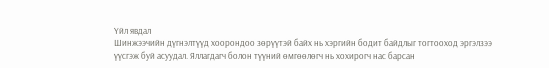Үйл явдал
Шинжээчийн дүгнэлтүүд хоорондоо зөрүүтэй байх нь хэргийн бодит байдлыг тогтооход эргэлзээ үүсгэж буй асуудал. Яллагдагч болон түүний өмгөөлөгч нь хохирогч нас барсан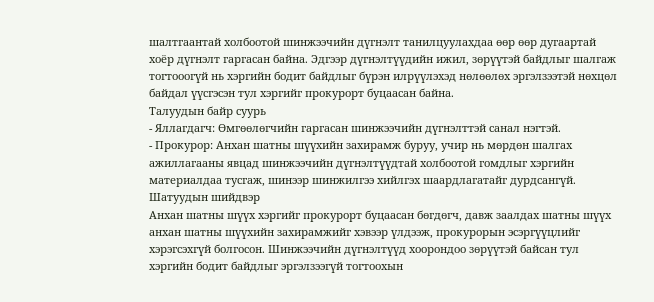шалтгаантай холбоотой шинжээчийн дүгнэлт танилцуулахдаа өөр өөр дугаартай хоёр дүгнэлт гаргасан байна. Эдгээр дүгнэлтүүдийн ижил, зөрүүтэй байдлыг шалгаж тогтооогүй нь хэргийн бодит байдлыг бүрэн илрүүлэхэд нөлөөлөх эргэлзээтэй нөхцөл байдал үүсгэсэн тул хэргийг прокурорт буцаасан байна.
Талуудын байр суурь
- Яллагдагч: Өмгөөлөгчийн гаргасан шинжээчийн дүгнэлттэй санал нэгтэй.
- Прокурор: Анхан шатны шүүхийн захирамж буруу, учир нь мөрдөн шалгах ажиллагааны явцад шинжээчийн дүгнэлтүүдтай холбоотой гомдлыг хэргийн материалдаа тусгаж, шинээр шинжилгээ хийлгэх шаардлагатайг дурдсангүй.
Шатуудын шийдвэр
Анхан шатны шүүх хэргийг прокурорт буцаасан бөгдөгч, давж заалдах шатны шүүх анхан шатны шүүхийн захирамжийг хэвээр үлдээж, прокурорын эсэргүүцлийг хэрэгсэхгүй болгосон. Шинжээчийн дүгнэлтүүд хоорондоо зөрүүтэй байсан тул хэргийн бодит байдлыг эргэлзээгүй тогтоохын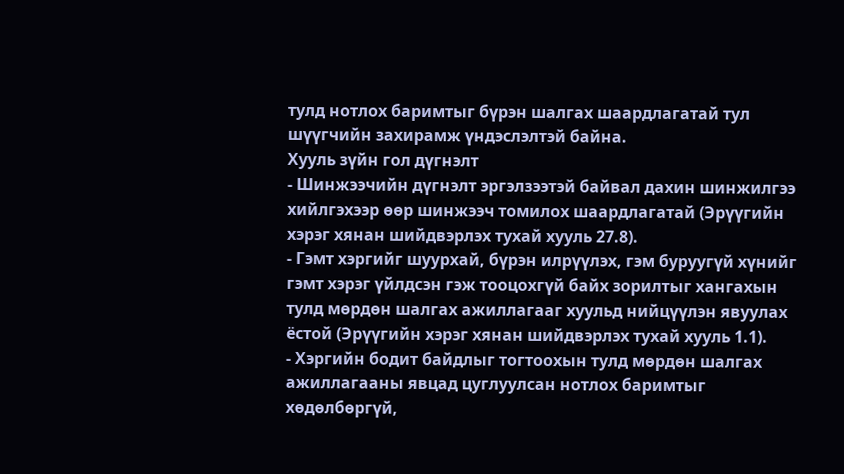тулд нотлох баримтыг бүрэн шалгах шаардлагатай тул шүүгчийн захирамж үндэслэлтэй байна.
Хууль зүйн гол дүгнэлт
- Шинжээчийн дүгнэлт эргэлзээтэй байвал дахин шинжилгээ хийлгэхээр өөр шинжээч томилох шаардлагатай (Эрүүгийн хэрэг хянан шийдвэрлэх тухай хууль 27.8).
- Гэмт хэргийг шуурхай, бүрэн илрүүлэх, гэм буруугүй хүнийг гэмт хэрэг үйлдсэн гэж тооцохгүй байх зорилтыг хангахын тулд мөрдөн шалгах ажиллагааг хуульд нийцүүлэн явуулах ёстой (Эрүүгийн хэрэг хянан шийдвэрлэх тухай хууль 1.1).
- Хэргийн бодит байдлыг тогтоохын тулд мөрдөн шалгах ажиллагааны явцад цуглуулсан нотлох баримтыг хөдөлбөргүй,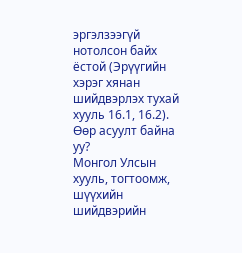эргэлзээгүй нотолсон байх ёстой (Эрүүгийн хэрэг хянан шийдвэрлэх тухай хууль 16.1, 16.2).
Өөр асуулт байна уу?
Монгол Улсын хууль, тогтоомж, шүүхийн шийдвэрийн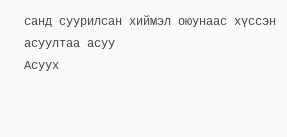санд суурилсан хиймэл оюунаас хүссэн асуултаа асуу
Асуух